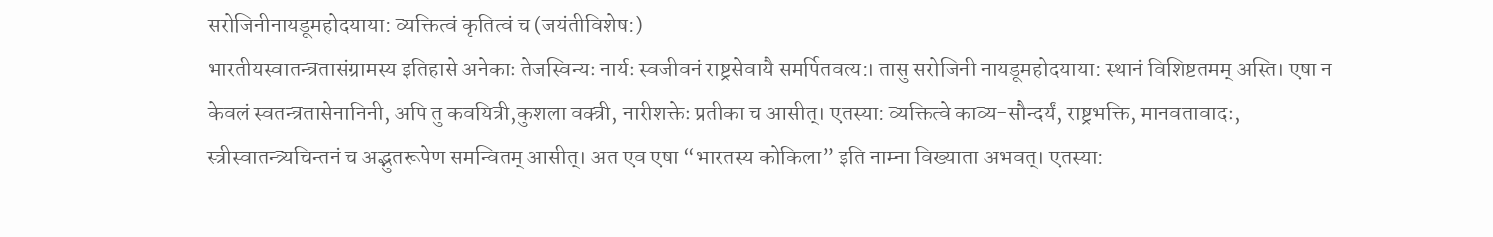सरोजिनीनायडूमहोदयाया: व्यक्तित्वं कृतित्वं च (जयंतीविशेष:)
भारतीयस्वातन्त्रतासंग्रामस्य इतिहासे अनेकाः तेजस्विन्यः नार्यः स्वजीवनं राष्ट्रसेवायै समर्पितवत्य:। तासु सरोजिनी नायडूमहोदयाया: स्थानं विशिष्टतमम् अस्ति। एषा न केवलं स्वतन्त्रतासेनानिनी, अपि तु कवयित्री,कुशला वक्त्री, नारीशक्तेः प्रतीका च आसीत्। एतस्या: व्यक्तित्वे काव्य-सौन्दर्यं, राष्ट्रभक्ति, मानवतावादः, स्त्रीस्वातन्त्र्यचिन्तनं च अद्भुतरूपेण समन्वितम् आसीत्। अत एव एषा “भारतस्य कोकिला” इति नाम्ना विख्याता अभवत्। एतस्या: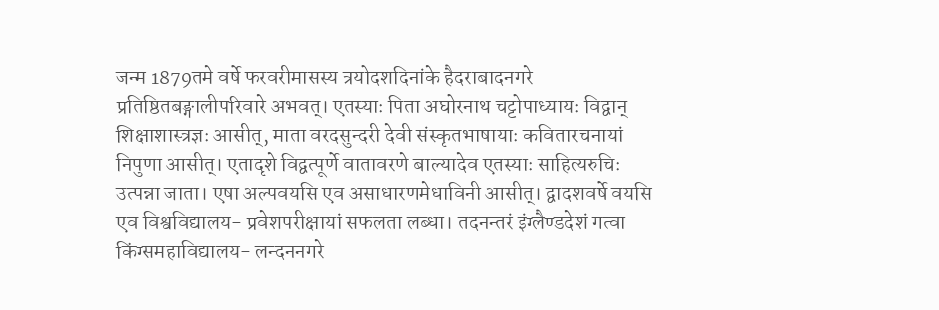जन्म 1879तमे वर्षे फरवरीमासस्य त्रयोदशदिनांके हैदराबादनगरे प्रतिष्ठितबङ्गालीपरिवारे अभवत्। एतस्याः पिता अघोरनाथ चट्टोपाध्यायः विद्वान् शिक्षाशास्त्रज्ञः आसीत्, माता वरदसुन्दरी देवी संस्कृतभाषायाः कवितारचनायां निपुणा आसीत्। एतादृशे विद्वत्पूर्णे वातावरणे बाल्यादेव एतस्याः साहित्यरुचिः उत्पन्ना जाता। एषा अल्पवयसि एव असाधारणमेधाविनी आसीत्। द्वादशवर्षे वयसि एव विश्वविद्यालय- प्रवेशपरीक्षायां सफलता लब्धा। तदनन्तरं इंग्लैण्डदेशं गत्वा किंग्समहाविद्यालय- लन्दननगरे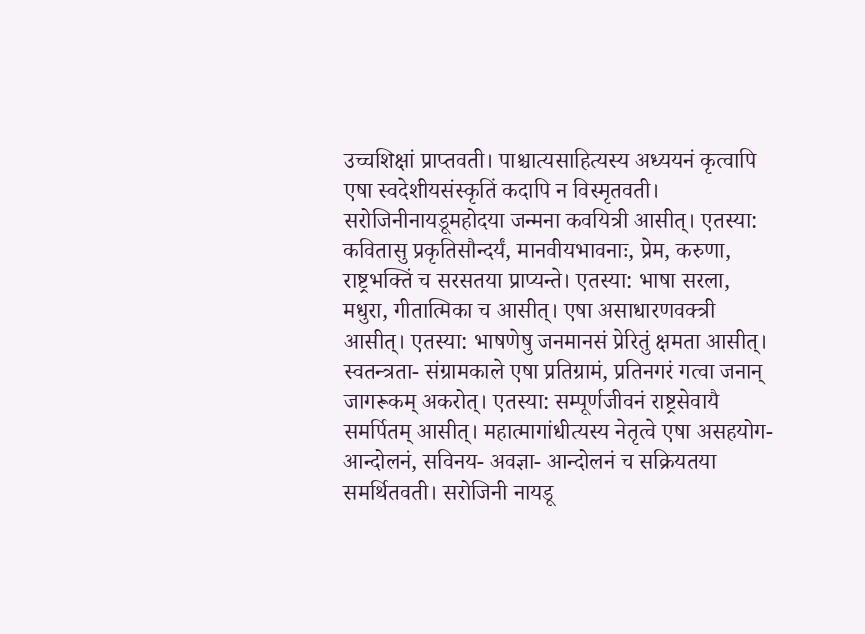उच्चशिक्षां प्राप्तवती। पाश्चात्यसाहित्यस्य अध्ययनं कृत्वापि एषा स्वदेशीयसंस्कृतिं कदापि न विस्मृतवती। सरोजिनीनायडूमहोदया जन्मना कवयित्री आसीत्। एतस्या: कवितासु प्रकृतिसौन्दर्यं, मानवीयभावनाः, प्रेम, करुणा, राष्ट्रभक्तिं च सरसतया प्राप्यन्ते। एतस्या: भाषा सरला, मधुरा, गीतात्मिका च आसीत्। एषा असाधारणवक्त्री आसीत्। एतस्या: भाषणेषु जनमानसं प्रेरितुं क्षमता आसीत्। स्वतन्त्रता- संग्रामकाले एषा प्रतिग्रामं, प्रतिनगरं गत्वा जनान् जागरूकम् अकरोत्। एतस्या: सम्पूर्णजीवनं राष्ट्रसेवायै समर्पितम् आसीत्। महात्मागांधीत्यस्य नेतृत्वे एषा असहयोग- आन्दोलनं, सविनय- अवज्ञा- आन्दोलनं च सक्रियतया समर्थितवती। सरोजिनी नायडू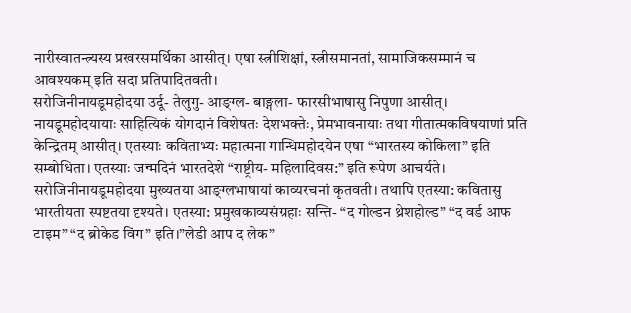नारीस्वातन्त्र्यस्य प्रखरसमर्थिका आसीत्। एषा स्त्रीशिक्षां, स्त्रीसमानतां, सामाजिकसम्मानं च आवश्यकम् इति सदा प्रतिपादितवती।
सरोजिनीनायडूमहोदया उर्दू- तेलुगु- आङ्ग्ल- बाङ्गला- फारसीभाषासु निपुणा आसीत्। नायडूमहोदयायाः साहित्यिकं योगदानं विशेषतः देशभक्तेः, प्रेमभावनायाः तथा गीतात्मकविषयाणां प्रति केन्द्रितम् आसीत्। एतस्याः कविताभ्यः महात्मना गान्धिमहोदयेन एषा “भारतस्य कोकिला” इति सम्बोधिता। एतस्याः जन्मदिनं भारतदेशे “राष्ट्रीय- महिलादिवस:” इति रूपेण आचर्यते। सरोजिनीनायडूमहोदया मुख्यतया आङ्ग्लभाषायां काव्यरचनां कृतवती। तथापि एतस्या: कवितासु भारतीयता स्पष्टतया दृश्यते। एतस्या: प्रमुखकाव्यसंग्रहाः सन्ति- “द गोल्डन थ्रेशहोल्ड” “द वर्ड आफ टाइम” “द ब्रोकेड विंग” इति।”लेडी आप द लेक”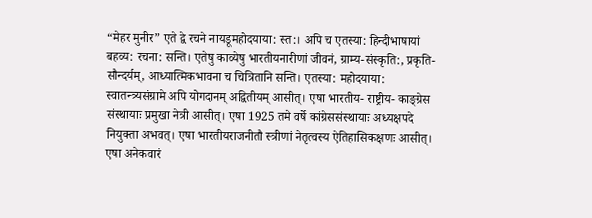“मेहर मुनीर” एते द्वे रचने नायडूमहोदयाया: स्त:। अपि च एतस्या: हिन्दीभाषायां बहव्य: रचना: सन्ति। एतेषु काव्येषु भारतीयनारीणां जीवनं, ग्राम्य-संस्कृति:, प्रकृति- सौन्दर्यम्, आध्यात्मिकभावना च चित्रितानि सन्ति। एतस्या: महोदयाया: स्वातन्त्र्यसंग्रामे अपि योगदानम् अद्वितीयम् आसीत्। एषा भारतीय- राष्ट्रीय- काङ्ग्रेस संस्थायाः प्रमुखा नेत्री आसीत्। एषा 1925 तमे वर्षे कांग्रेससंस्थायाः अध्यक्षपदे नियुक्ता अभवत्। एषा भारतीयराजनीतौ स्त्रीणां नेतृत्वस्य ऐतिहासिकक्षणः आसीत्। एषा अनेकवारं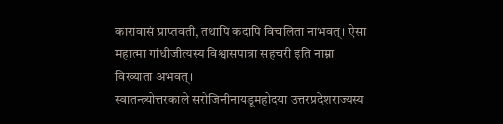कारावासं प्राप्तवती, तथापि कदापि विचलिता नाभवत्। ऐसा महात्मा गांधीजीत्यस्य विश्वासपात्रा सहचरी इति नाम्ना विख्याता अभवत्।
स्वातन्त्र्योत्तरकाले सरोजिनीनायडूमहोदया उत्तरप्रदेशराज्यस्य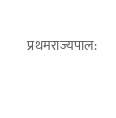प्रथमराज्यपाल: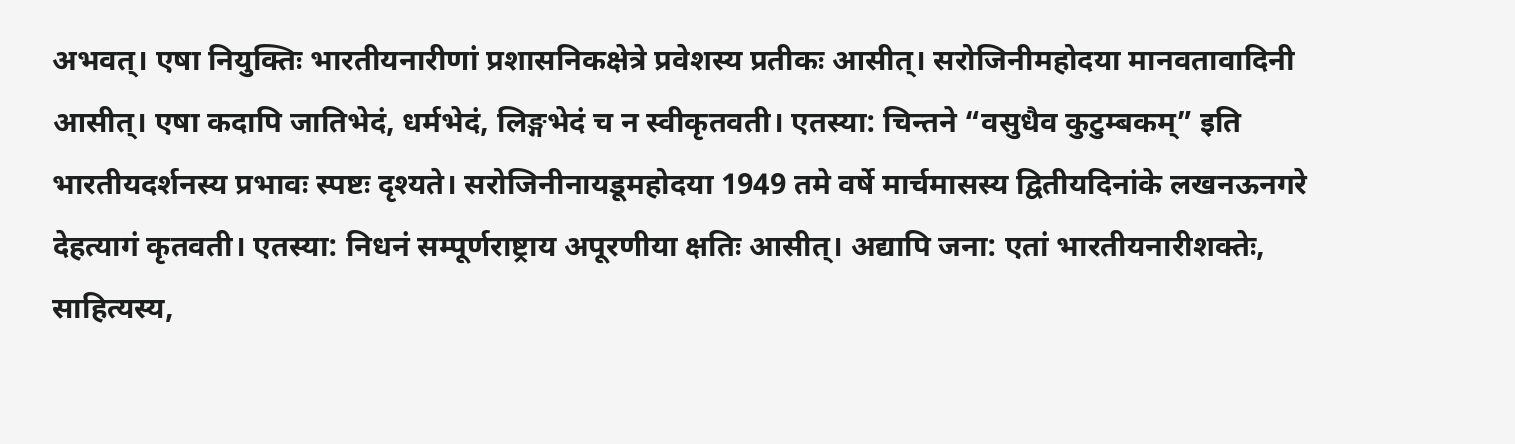अभवत्। एषा नियुक्तिः भारतीयनारीणां प्रशासनिकक्षेत्रे प्रवेशस्य प्रतीकः आसीत्। सरोजिनीमहोदया मानवतावादिनी आसीत्। एषा कदापि जातिभेदं, धर्मभेदं, लिङ्गभेदं च न स्वीकृतवती। एतस्या: चिन्तने “वसुधैव कुटुम्बकम्” इति भारतीयदर्शनस्य प्रभावः स्पष्टः दृश्यते। सरोजिनीनायडूमहोदया 1949 तमे वर्षे मार्चमासस्य द्वितीयदिनांके लखनऊनगरे देहत्यागं कृतवती। एतस्या: निधनं सम्पूर्णराष्ट्राय अपूरणीया क्षतिः आसीत्। अद्यापि जना: एतां भारतीयनारीशक्तेः, साहित्यस्य,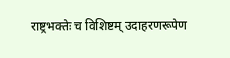राष्ट्रभक्तेः च विशिष्टम् उदाहरणरूपेण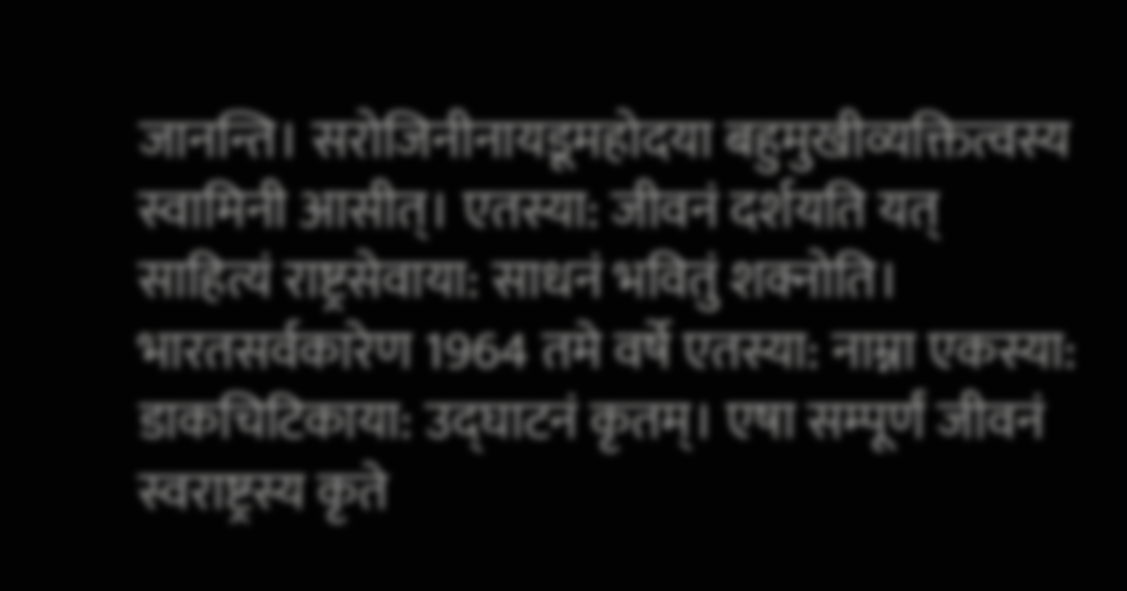जानन्ति। सरोजिनीनायडूमहोदया बहुमुखीव्यक्तित्वस्य स्वामिनी आसीत्। एतस्या: जीवनं दर्शयति यत् साहित्यं राष्ट्रसेवाया: साधनं भवितुं शक्नोति। भारतसर्वकारेण 1964 तमे वर्षे एतस्या: नाम्ना एकस्या: डाकचिटिकाया: उद्घाटनं कृतम्। एषा सम्पूर्णं जीवनं स्वराष्ट्रस्य कृते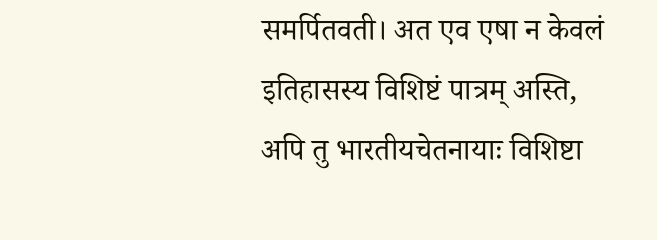समर्पितवती। अत एव एषा न केवलं इतिहासस्य विशिष्टं पात्रम् अस्ति, अपि तु भारतीयचेतनायाः विशिष्टा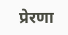प्रेरणा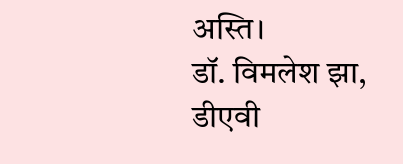अस्ति।
डॉ. विमलेश झा,
डीएवी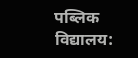पब्लिक विद्यालय: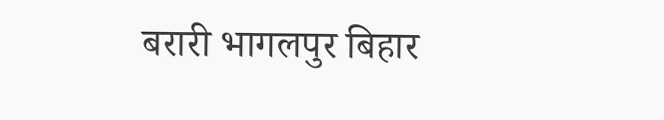बरारी भागलपुर बिहार